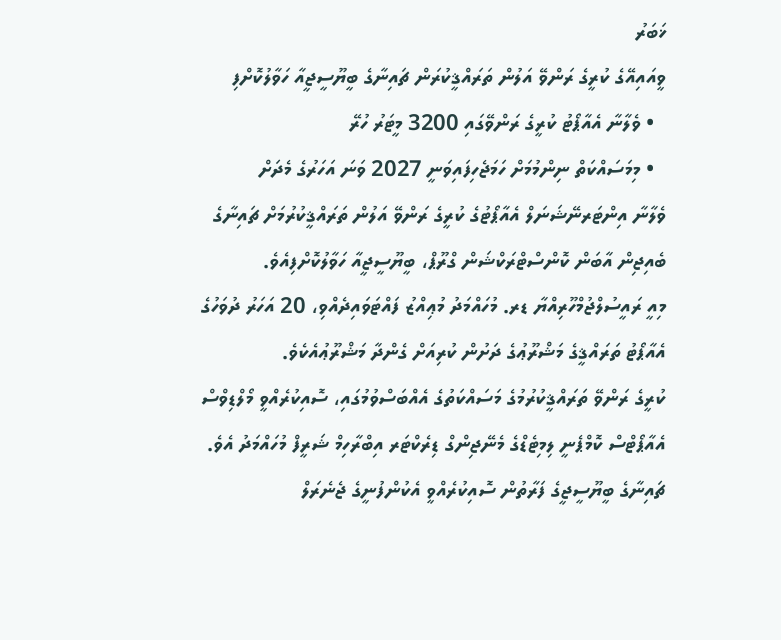ޚަބަރު
ވީއައިއޭގެ ކުރީގެ ރަންވޭ އަލުން ތަރައްޤީކުރަން ޗައިނާގެ ބީޔޫސީޖީއާ ހަވާލުކޮށްފި
  • ވެލާނާ އެއާޕޯޓު ކުރީގެ ރަންވޭގައި 3200 މީޓަރު ހުރޭ
  • މިމަސައްކަތް ނިންމުމަށް ހަމަޖެހިފައިވަނީ 2027 ވަނަ އަހަރުގެ މެދަށް
ވެލާނާ އިންޓަރނޭޝަނަލް އެއާޕޯޓުގެ ކުރީގެ ރަންވޭ އަލުން ތަރައްޤީކުރުމަށް ޗައިނާގެ ބެއިޖިން އާބަން ކޮންސްޓްރަކްޝަން ގްރޫޕް، ބީޔޫސީޖީއާ ހަވާލުކޮށްފިއެވެ.
މިއީ ރައީސުލްޖުމްހޫރިއްޔާ ޑރ. މުހައްމަދު މުޢިއްޒު ފައްޓަވައިދެއްވި، 20 އަހަރު ދުވަހުގެ އެއާޕޯޓު ތަރައްޤީގެ މަޝްރޫޢުގެ ދަށުން ކުރިއަށް ގެންދާ މަޝްރޫޢުއެކެވެ.
ކުރީގެ ރަންވޭ ތަރައްޤީކުރުމުގެ މަސައްކަތުގެ އެއްބަސްވުމުގައި، ސޮއިކުރެއްވީ މޯލްޑިވްސް އެއާޕޯޓްސް ކޮމްޕެނީ ލިމިޓެޑްގެ މެނޭޖިންގް ޑިރެކްޓަރ އިބްރާހިމް ޝަރީފް މުހައްމަދު އެވެ. ޗައިނާގެ ބީޔޫސީޖީގެ ފަރާތުން ސޮއިކުރެއްވީ އެކުންފުނީގެ ޖެނެރަލް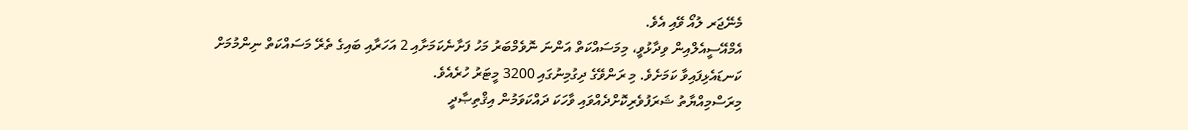މެނޭޖަރ ލުއޯ ވޭއި އެވެ.
އެމްއޭސީއެލްއިން ވިދާޅުވީ، މިމަސައްކަތް އަންނަ ނޮވެމްބަރު މަހު ފަށާނެކަމަށާއި 2 އަހަރާއި ބައިގެ ތެރޭ މަސައްކަތް ނިންމުމަށް ކަނޑައެޅިފައިވާ ކަމަށެވެ. މި ރަންވޭގެ ދިގުމިނުގައި 3200 މީޓަރު ހުރެއެވެ.
މިރަސްމިއްޔާތު ޝަރަފުވެރިކޮށްދެއްވައި ވާހަކަ ދައްކަވަމުން އިޤްތިޞާދީ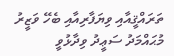ތަރައްޤީއާއި ވިޔަފާރިއާއި ބެހޭ ވަޒީރު މުޙައްމަދު ސަޢީދު ވިދާޅުވީ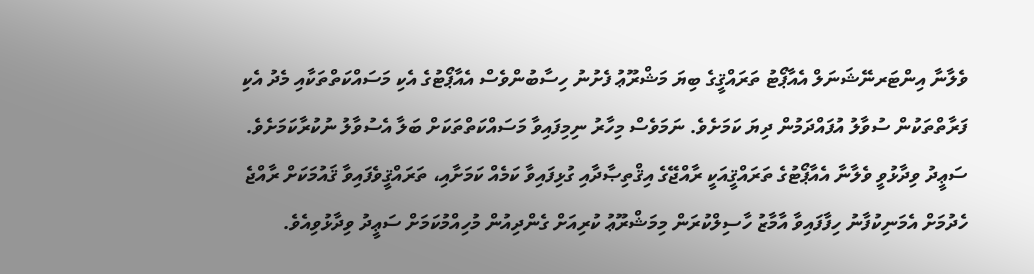ވެލާނާ އިންޓަރނޭޝަނަލް އެއާޕޯޓު ތަރައްޤީގެ ބިޔަ މަޝްރޫޢު ފެށުނު ހިސާބުންވެސް އެއާޕޯޓުގެ އެކި މަސައްކަތްތަކާއި މެދު އެކި ފަރާތްތަކުން ސުވާލު އުފައްދަމުން ދިޔަ ކަމަށެވެ. ނަމަވެސް މިހާރު ނިމިފައިވާ މަސައްކަތްތަކަށް ބަލާ އެސުވާލު ނުކުރާކަމަށެވެ.
ސަޢީދު ވިދާޅުވީ ވެލާނާ އެއާޕޯޓުގެ ތަރައްޤީއަކީ ރާއްޖޭގެ އިޤްތިޞާދާއި ގުޅިފައިވާ ކަމެއް ކަމަށާއި، ތަރައްޤީވެފައިވާ ޤައުމަކަށް ރާއްޖެ ހެދުމަށް އެމަނިކުފާނު ހިފާފައިވާ އާމާޒު ހާސިލްކުރަން މިމަޝްރޫޢު ކުރިއަށް ގެންދިއުން މުހިއްމުކަމަށް ސަޢީދު ވިދާޅުވިއެވެ.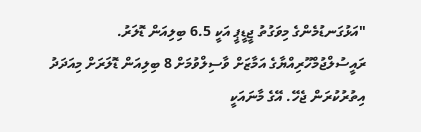"އަޅުގަނޑުމެންގެ މިވަގުތު ޖީޑީޕީ އަކީ 6.5 ބިލިއަން ޑޮލަރު. ރައީސުލްޖުމްހޫރިއްޔާގެ އަމާޒަށް ވާސިލްވުމަށް 8 ބިލިއަން ޑޮލަރަށް މިއަދަދު އިތުރުކުރަން ޖެހޭ. އޭގެ މާނައަކީ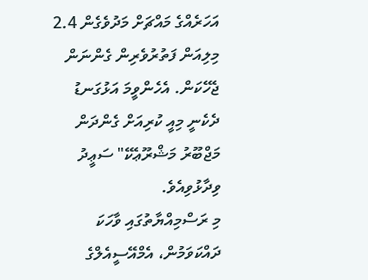އަހަރެއްގެ މައްޗަށް މަދުވެގެން 2.4 މިލިއަން ފަތުރުވެރިން ގެންނަން ޖެހޭކަން. އެހެންވީމަ އަޅުގަނޑު ދެކެނީ މިއީ ކުރިއަށް ގެންދަން މަޖްބޫރު މަޝްރޫޢެކޭ" ސަޢީދު ވިދާޅުވިއެވެ.
މި ރަސްމިއްޔާތުގައި ވާހަކަ ދައްކަވަމުން، އެމްއޭސީއެލްގެ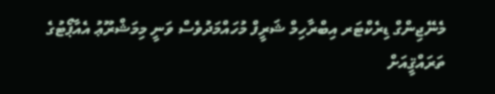މެނޭޖިންގް ޑިރެކްޓަރ އިބްރާހިމް ޝަރީފް މުހައްމަދުވެސް ވަނީ މިމަޝްރޫޢު އެއާޕޯޓުގެ ތަރައްޤީއަށް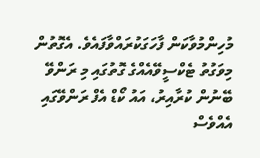މުހިންމުވާކަން ފާހަގަކުރައްވާފައެވެ. އެގޮތުން މިވަގުތު ޓެކްސީވޭއެއްގެ ގޮތުގައި މި ރަންވޭ ބޭނުން ކުރާއިރު، އައު ކޯޑް އެފް ރަންވޭގައި އެއްވެސް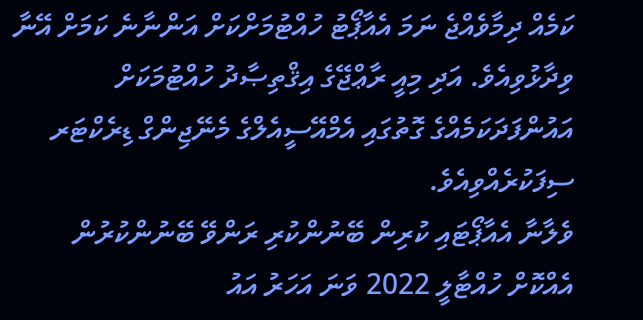ކަމެއް ދިމާވެއްޖެ ނަމަ އެއާޕޯޓު ހުއްޓުމަށްކަށް އަންނާނެ ކަމަށް އޭނާ ވިދާޅުވިއެވެ. އަދި މިއީ ރާޢްޖޭގެ އިޤްތިޞާދު ހުއްޓުމަކަށް އައުންފަދަކަމެއްގެ ގޮތުގައި އެމްއޭސީއެލްގެ މެނޭޖިންގް ޑިރެކްޓަރ ސިފަކުރެއްވިއެވެ.
ވެލާނާ އެއާޕޯޓައި ކުރިން ބޭނުންކުރި ރަންވޭ ބޭނުންކުރުން އެއްކޮށް ހުއްޓާލީ 2022 ވަނަ އަހަރު އައު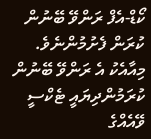ކޯޑް-އެފް ރަންވޭ ބޭނުން ކުރަން ފެށުމުންނެވެ. މިއާއެކު އެ ރަންވޭ ބޭނުން ކުރަމުންދިޔައީ ޓެކްސީ ވޭއެއްގެ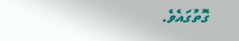ގޮތުގައެވެ.